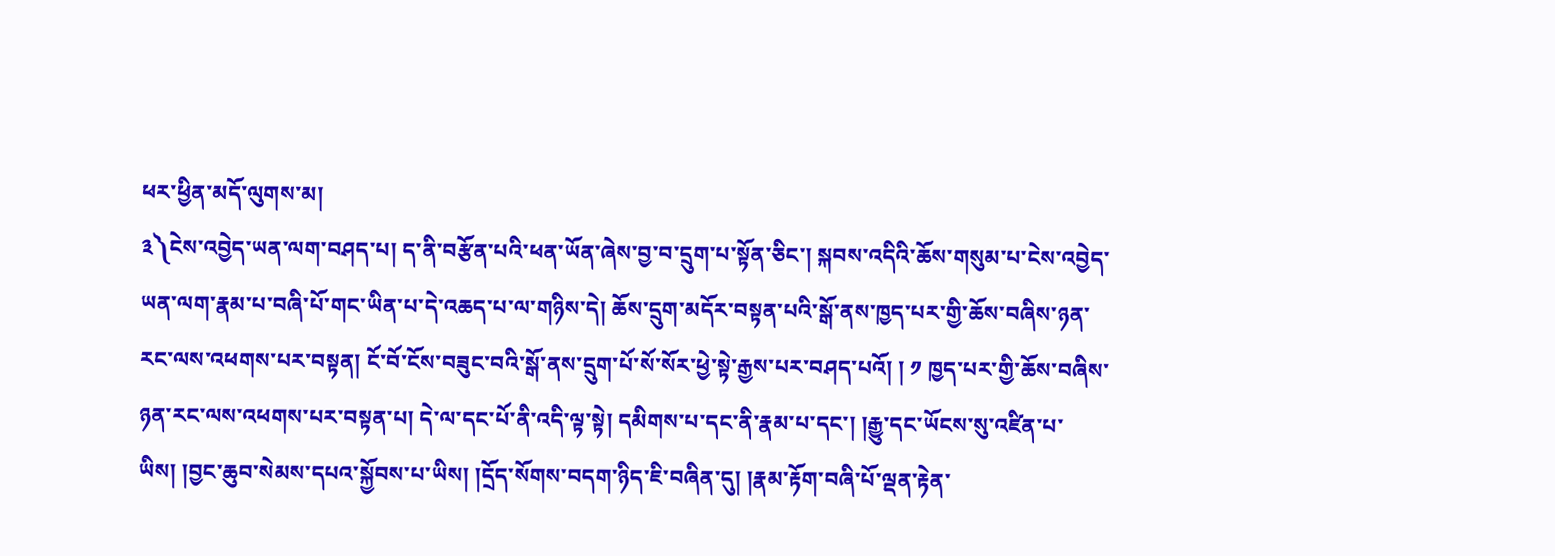ཕར་ཕྱིན་མདོ་ལུགས་མ།
༣༽ངེས་འབྱེད་ཡན་ལག་བཤད་པ། ད་ནི་བརྩོན་པའི་ཕན་ཡོན་ཞེས་བྱ་བ་དྲུག་པ་སྟོན་ཅིང་། སྐབས་འདིའི་ཆོས་གསུམ་པ་ངེས་འབྱེད་ཡན་ལག་རྣམ་པ་བཞི་པོ་གང་ཡིན་པ་དེ་འཆད་པ་ལ་གཉིས་དེ། ཆོས་དྲུག་མདོར་བསྟན་པའི་སྒོ་ནས་ཁྱད་པར་གྱི་ཆོས་བཞིས་ཉན་རང་ལས་འཕགས་པར་བསྟན། ངོ་བོ་ངོས་བཟུང་བའི་སྒོ་ནས་དྲུག་པོ་སོ་སོར་ཕྱེ་སྟེ་རྒྱས་པར་བཤད་པའོ། ། ༡ ཁྱད་པར་གྱི་ཆོས་བཞིས་ཉན་རང་ལས་འཕགས་པར་བསྟན་པ། དེ་ལ་དང་པོ་ནི་འདི་ལྟ་སྟེ། དམིགས་པ་དང་ནི་རྣམ་པ་དང་། །རྒྱུ་དང་ཡོངས་སུ་འཛིན་པ་ཡིས། །བྱང་ཆུབ་སེམས་དཔའ་སྐྱོབས་པ་ཡིས། །དྲོད་སོགས་བདག་ཉིད་ཇི་བཞིན་དུ། །རྣམ་རྟོག་བཞི་པོ་ལྡན་རྟེན་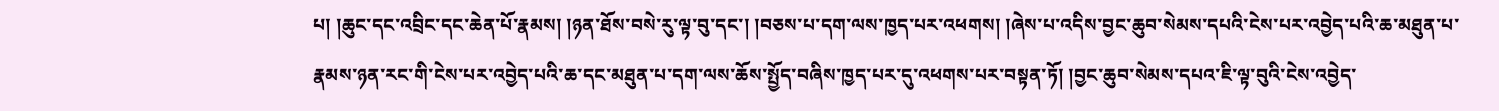པ། །ཆུང་དང་འབྲིང་དང་ཆེན་པོ་རྣམས། །ཉན་ཐོས་བསེ་རུ་ལྟ་བུ་དང་། །བཅས་པ་དག་ལས་ཁྱད་པར་འཕགས། །ཞེས་པ་འདིས་བྱང་ཆུབ་སེམས་དཔའི་ངེས་པར་འབྱེད་པའི་ཆ་མཐུན་པ་རྣམས་ཉན་རང་གི་ངེས་པར་འབྱེད་པའི་ཆ་དང་མཐུན་པ་དག་ལས་ཆོས་སྤྱོད་བཞིས་ཁྱད་པར་དུ་འཕགས་པར་བསྟན་ཏོ། །བྱང་ཆུབ་སེམས་དཔའ་ཇི་ལྟ་བུའི་ངེས་འབྱེད་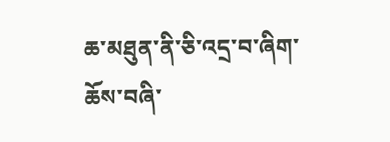ཆ་མཐུན་ནི་ཅི་འདྲ་བ་ཞིག་ཆོས་བཞི་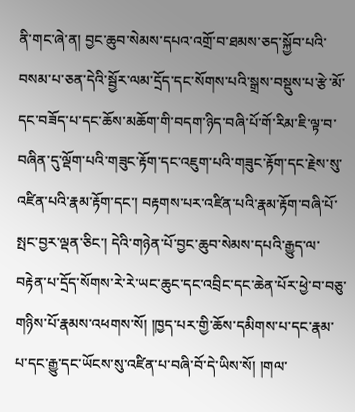ནི་གང་ཞེ་ན། བྱང་ཆུབ་སེམས་དཔའ་འགྲོ་བ་ཐམས་ཅད་སྐྱོབ་པའི་བསམ་པ་ཅན་དེའི་སྦྱོར་ལམ་དྲོད་དང་སོགས་པའི་སྒྲས་བསྡུས་པ་རྩེ་མོ་དང་བཟོད་པ་དང་ཆོས་མཆོག་གི་བདག་ཉིད་བཞི་པོ་གོ་རིམ་ཇི་ལྟ་བ་བཞིན་དུ་ལྡོག་པའི་གཟུང་རྟོག་དང་འཇུག་པའི་གཟུང་རྟོག་དང་རྗེས་སུ་འཛིན་པའི་རྣམ་རྟོག་དང་། བརྟགས་པར་འཛིན་པའི་རྣམ་རྟོག་བཞི་པོ་སྤང་བྱར་ལྡན་ཅིང་། དེའི་གཉེན་པོ་བྱང་ཆུབ་སེམས་དཔའི་རྒྱུད་ལ་བརྟེན་པ་དྲོད་སོགས་རེ་རེ་ཡང་ཆུང་དང་འབྲིང་དང་ཆེན་པོར་ཕྱེ་བ་བཅུ་གཉིས་པོ་རྣམས་འཕགས་སོ། །ཁྱད་པར་གྱི་ཆོས་དམིགས་པ་དང་རྣམ་པ་དང་རྒྱུ་དང་ཡོངས་སུ་འཛིན་པ་བཞི་བོ་དེ་ཡིས་སོ། །གལ་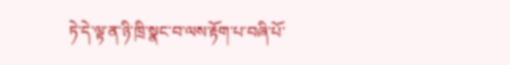ཏེ་དེ་ལྟ་ན་ཉི་ཁྲི་སྣང་བ་ལས་རྟོག་པ་བཞི་པོ་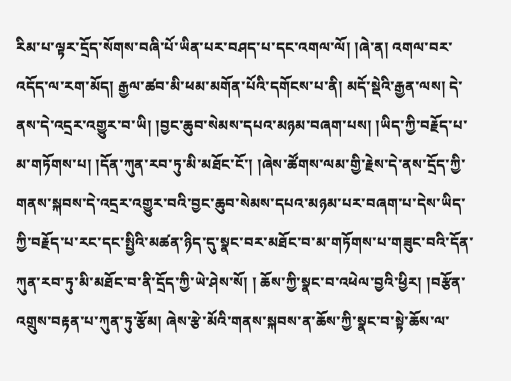རིམ་པ་ལྟར་དྲོད་སོགས་བཞི་པོ་ཡིན་པར་བཤད་པ་དང་འགལ་ལོ། །ཞེ་ན། འགལ་བར་འདོད་ལ་རག་མོད། རྒྱལ་ཚབ་མི་ཕམ་མགོན་པོའི་དགོངས་པ་ནི། མདོ་སྡེའི་རྒྱན་ལས། དེ་ནས་དེ་འདྲར་འགྱུར་བ་ཡི། །བྱང་ཆུབ་སེམས་དཔའ་མཉམ་བཞག་པས། །ཡིད་ཀྱི་བརྗོད་པ་མ་གཏོགས་པ། །དོན་ཀུན་རབ་ཏུ་མི་མཐོང་ངོ་། །ཞེས་ཚོགས་ལམ་གྱི་རྗེས་དེ་ནས་དྲོད་ཀྱི་གནས་སྐབས་དེ་འདྲར་འགྱུར་བའི་བྱང་ཆུབ་སེམས་དཔའ་མཉམ་པར་བཞག་པ་དེས་ཡིད་ཀྱི་བརྗོད་པ་རང་དང་སྤྱིའི་མཚན་ཉིད་དུ་སྣང་བར་མཐོང་བ་མ་གཏོགས་པ་གཟུང་བའི་དོན་ཀུན་རབ་ཏུ་མི་མཐོང་བ་ནི་དྲོད་ཀྱི་ཡེ་ཤེས་སོ། ། ཆོས་ཀྱི་སྣང་བ་འཕེལ་བྱའི་ཕྱིར། །བརྩོན་འགྲུས་བརྟན་པ་ཀུན་ཏུ་རྩོམ། ཞེས་རྩེ་མོའི་གནས་སྐབས་ན་ཆོས་ཀྱི་སྣང་བ་སྟེ་ཆོས་ལ་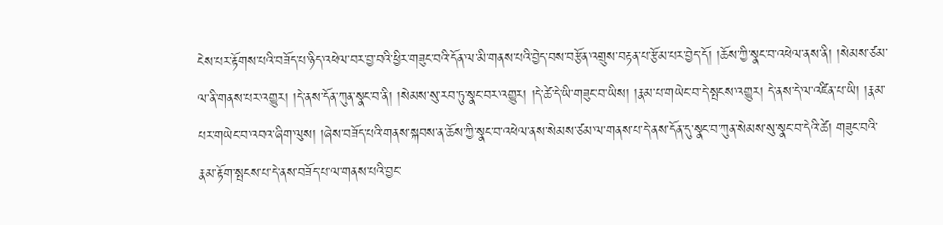ངེས་པར་རྟོགས་པའི་བཟོད་པ་ཉིད་འཕེལ་བར་བྱ་བའི་ཕྱིར་གཟུང་བའི་དོན་ལ་མི་གནས་པའི་བྱེད་བས་བརྩོན་འགྲུས་བརྟན་པ་རྩོམ་པར་བྱེད་དོ། །ཆོས་ཀྱི་སྣང་བ་འཕེལ་ནས་ནི། །སེམས་ཙམ་ལ་ནི་གནས་པར་འགྱུར། །དེ་ནས་དོན་ཀུན་སྣང་བ་ནི། །སེམས་སུ་རབ་ཏུ་སྣང་བར་འགྱུར། །དེ་ཚེ་དེ་ཡི་གཟུང་བ་ཡིས། །རྣམ་པ་གཡེང་བ་དེ་སྤངས་འགྱུར། དེ་ནས་དེ་ལ་འཛིན་པ་ཡི། །རྣམ་པར་གཡེང་བ་འབའ་ཞིག་ལུས། །ཞེས་བཟོད་པའི་གནས་སྐབས་ན་ཆོས་ཀྱི་སྣང་བ་འཕེལ་ནས་སེམས་ཙམ་ལ་གནས་པ་དེ་ནས་དོན་དུ་སྣང་བ་ཀུན་སེམས་སུ་སྣང་བ་དེའི་ཚེ། གཟུང་བའི་རྣམ་རྟོག་སྤངས་པ་དེ་ནས་བཟོད་པ་ལ་གནས་པའི་བྱང་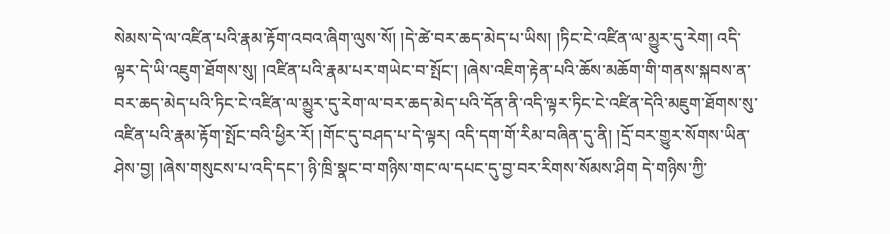སེམས་དེ་ལ་འཛིན་པའི་རྣམ་རྟོག་འབའ་ཞིག་ལུས་སོ། །དེ་ཚེ་བར་ཆད་མེད་པ་ཡིས། །ཏིང་ངེ་འཛིན་ལ་མྱུར་དུ་རེག། འདི་ལྟར་དེ་ཡི་འཇུག་ཐོགས་སུ། །འཛིན་པའི་རྣམ་པར་གཡེང་བ་སྤོང་། །ཞེས་འཇིག་རྟེན་པའི་ཆོས་མཆོག་གི་གནས་སྐབས་ན་བར་ཆད་མེད་པའི་ཏིང་ངེ་འཛིན་ལ་མྱུར་དུ་རེག་ལ་བར་ཆད་མེད་པའི་དོན་ནི་འདི་ལྟར་ཏིང་ངེ་འཛིན་དེའི་མཇུག་ཐོགས་སུ་འཛིན་པའི་རྣམ་རྟོག་སྤོང་བའི་ཕྱིར་རོ། །གོང་དུ་བཤད་པ་དེ་ལྟར། འདི་དག་གོ་རིམ་བཞིན་དུ་ནི། །དྲོ་བར་གྱུར་སོགས་ཡིན་ཤེས་བྱ། །ཞེས་གསུངས་པ་འདི་དང་། ཉི་ཁྲི་སྣང་བ་གཉིས་གང་ལ་དཔང་དུ་བྱ་བར་རིགས་སོམས་ཤིག དེ་གཉིས་ཀྱི་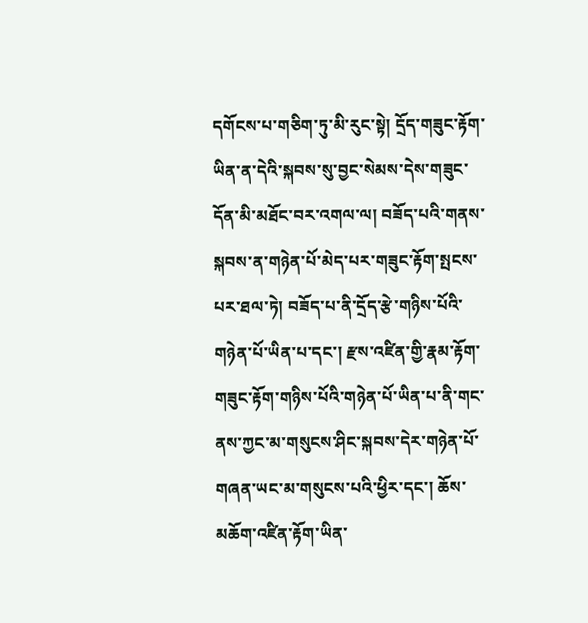དགོངས་པ་གཅིག་ཏུ་མི་རུང་སྟེ། དྲོད་གཟུང་རྟོག་ཡིན་ན་དེའི་སྐབས་སུ་བྱང་སེམས་དེས་གཟུང་དོན་མི་མཐོང་བར་འགལ་ལ། བཟོད་པའི་གནས་སྐབས་ན་གཉེན་པོ་མེད་པར་གཟུང་རྟོག་སྤངས་པར་ཐལ་ཏེ། བཟོད་པ་ནི་དྲོད་རྩེ་གཉིས་པོའི་གཉེན་པོ་ཡིན་པ་དང་། རྫས་འཛིན་གྱི་རྣམ་རྟོག་གཟུང་རྟོག་གཉིས་པོའི་གཉེན་པོ་ཡིན་པ་ནི་གང་ནས་ཀྱང་མ་གསུངས་ཤིང་སྐབས་དེར་གཉེན་པོ་གཞན་ཡང་མ་གསུངས་པའི་ཕྱིར་དང་། ཆོས་མཆོག་འཛིན་རྟོག་ཡིན་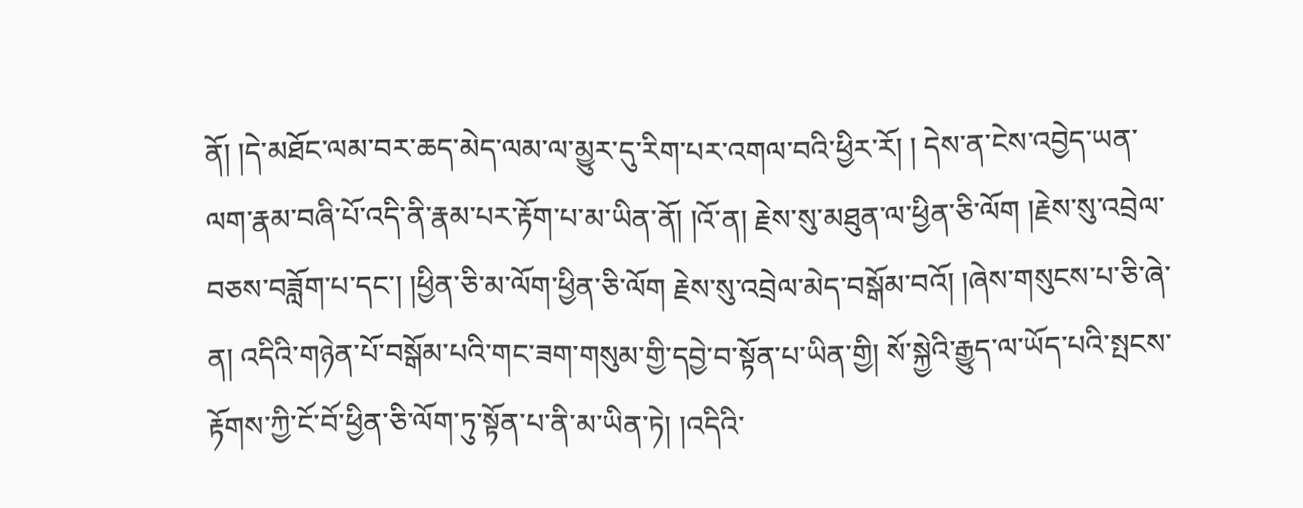ནོ། །དེ་མཐོང་ལམ་བར་ཆད་མེད་ལམ་ལ་མྱུར་དུ་རིག་པར་འགལ་བའི་ཕྱིར་རོ། ། དེས་ན་ངེས་འབྱེད་ཡན་ལག་རྣམ་བཞི་པོ་འདི་ནི་རྣམ་པར་རྟོག་པ་མ་ཡིན་ནོ། །འོ་ན། རྗེས་སུ་མཐུན་ལ་ཕྱིན་ཅི་ལོག །རྗེས་སུ་འབྲེལ་བཅས་བཟློག་པ་དང་། །ཕྱིན་ཅི་མ་ལོག་ཕྱིན་ཅི་ལོག རྗེས་སུ་འབྲེལ་མེད་བསྒོམ་བའོ། །ཞེས་གསུངས་པ་ཅི་ཞེ་ན། འདིའི་གཉེན་པོ་བསྒོམ་པའི་གང་ཟག་གསུམ་གྱི་དབྱེ་བ་སྟོན་པ་ཡིན་གྱི། སོ་སྐྱེའི་རྒྱུད་ལ་ཡོད་པའི་སྤངས་རྟོགས་ཀྱི་ངོ་བོ་ཕྱིན་ཅི་ལོག་ཏུ་སྟོན་པ་ནི་མ་ཡིན་ཏེ། །འདིའི་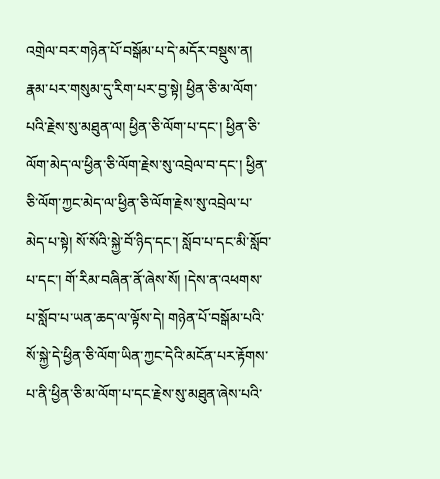འགྲེལ་བར་གཉེན་པོ་བསྒོམ་པ་དེ་མདོར་བསྡུས་ན། རྣམ་པར་གསུམ་དུ་རིག་པར་བྱ་སྟེ། ཕྱིན་ཅི་མ་ལོག་པའི་རྗེས་སུ་མཐུན་ལ། ཕྱིན་ཅི་ལོག་པ་དང་། ཕྱིན་ཅི་ལོག་མེད་ལ་ཕྱིན་ཅི་ལོག་རྗེས་སུ་འབྲེལ་བ་དང་། ཕྱིན་ཅི་ལོག་ཀྱང་མེད་ལ་ཕྱིན་ཅི་ལོག་རྗེས་སུ་འབྲེལ་པ་མེད་པ་སྟེ། སོ་སོའི་སྐྱེ་བོ་ཉིད་དང་། སློབ་པ་དང་མི་སློབ་པ་དང་། གོ་རིམ་བཞིན་ནོ་ཞེས་སོ། །དེས་ན་འཕགས་པ་སློབ་པ་ཡན་ཆད་ལ་ལྟོས་དེ། གཉེན་པོ་བསྒོམ་པའི་སོ་སྐྱེ་དེ་ཕྱིན་ཅི་ལོག་ཡིན་ཀྱང་དེའི་མངོན་པར་རྟོགས་པ་ནི་ཕྱིན་ཅི་མ་ལོག་པ་དང་རྗེས་སུ་མཐུན་ཞེས་པའི་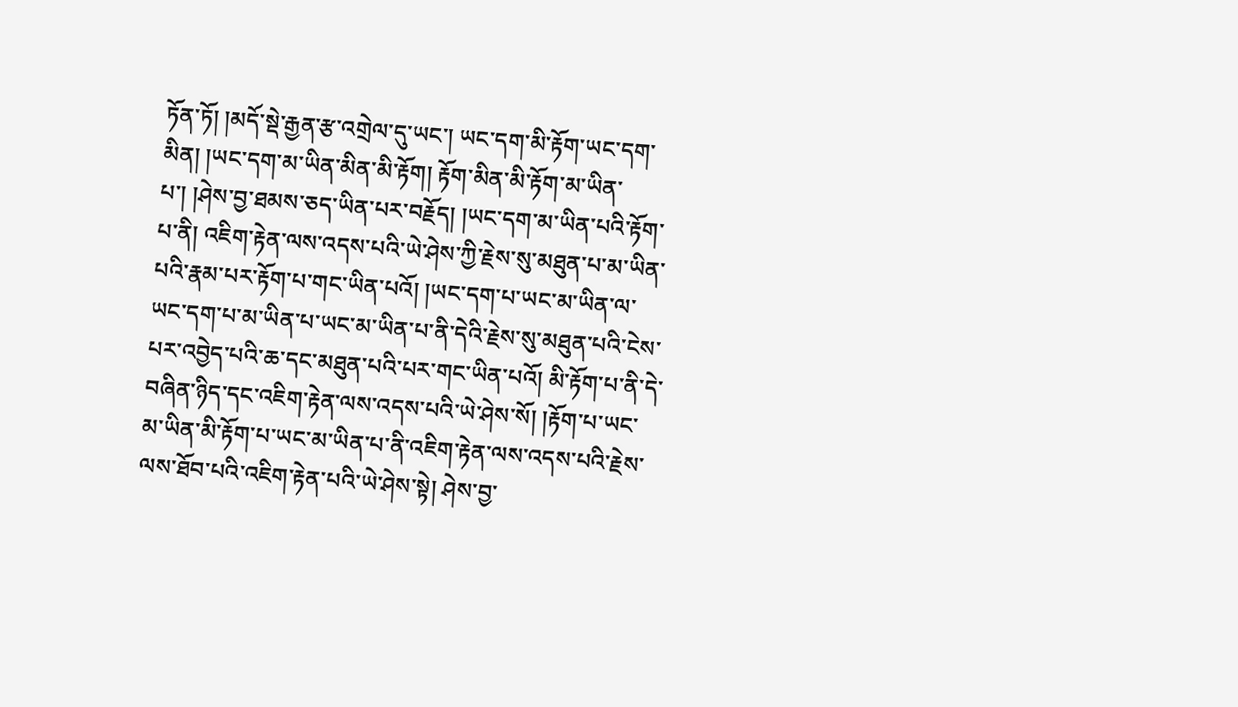ཏོན་ཏོ། །མདོ་སྡེ་རྒྱན་རྩ་འགྲེལ་དུ་ཡང་། ཡང་དག་མི་རྟོག་ཡང་དག་མིན། །ཡང་དག་མ་ཡིན་མིན་མི་རྟོག། རྟོག་མིན་མི་རྟོག་མ་ཡིན་པ་། །ཤེས་བྱ་ཐམས་ཅད་ཡིན་པར་བརྗོད། །ཡང་དག་མ་ཡིན་པའི་རྟོག་པ་ནི། འཇིག་རྟེན་ལས་འདས་པའི་ཡེ་ཤེས་ཀྱི་རྗེས་སུ་མཐུན་པ་མ་ཡིན་པའི་རྣམ་པར་རྟོག་པ་གང་ཡིན་པའོ། །ཡང་དག་པ་ཡང་མ་ཡིན་ལ་ཡང་དག་པ་མ་ཡིན་པ་ཡང་མ་ཡིན་པ་ནི་དེའི་རྗེས་སུ་མཐུན་པའི་ངེས་པར་འབྱེད་པའི་ཆ་དང་མཐུན་པའི་པར་གང་ཡིན་པའོ། མི་རྟོག་པ་ནི་དེ་བཞིན་ཉིད་དང་འཇིག་རྟེན་ལས་འདས་པའི་ཡེ་ཤེས་སོ། །རྟོག་པ་ཡང་མ་ཡིན་མི་རྟོག་པ་ཡང་མ་ཡིན་པ་ནི་འཇིག་རྟེན་ལས་འདས་པའི་རྗེས་ལས་ཐོབ་པའི་འཇིག་རྟེན་པའི་ཡེ་ཤེས་སྟེ། ཤེས་བྱ་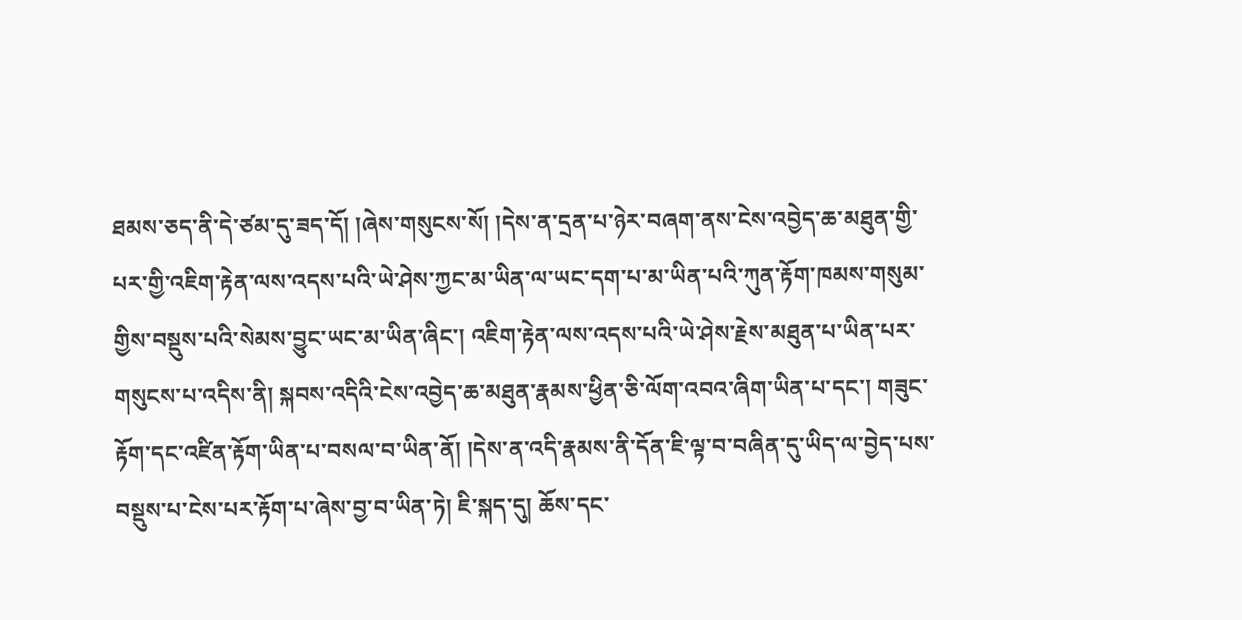ཐམས་ཅད་ནི་དེ་ཙམ་དུ་ཟད་དོ། །ཞེས་གསུངས་སོ། །དེས་ན་དྲན་པ་ཉེར་བཞག་ནས་ངེས་འབྱེད་ཆ་མཐུན་གྱི་པར་གྱི་འཇིག་རྟེན་ལས་འདས་པའི་ཡེ་ཤེས་ཀྱང་མ་ཡིན་ལ་ཡང་དག་པ་མ་ཡིན་པའི་ཀུན་རྟོག་ཁམས་གསུམ་གྱིས་བསྡུས་པའི་སེམས་བྱུང་ཡང་མ་ཡིན་ཞིང་། འཇིག་རྟེན་ལས་འདས་པའི་ཡེ་ཤེས་རྗེས་མཐུན་པ་ཡིན་པར་གསུངས་པ་འདིས་ནི། སྐབས་འདིའི་ངེས་འབྱེད་ཆ་མཐུན་རྣམས་ཕྱིན་ཅི་ལོག་འབའ་ཞིག་ཡིན་པ་དང་། གཟུང་རྟོག་དང་འཛིན་རྟོག་ཡིན་པ་བསལ་བ་ཡིན་ནོ། །དེས་ན་འདི་རྣམས་ནི་དོན་ཇི་ལྟ་བ་བཞིན་དུ་ཡིད་ལ་བྱེད་པས་བསྡུས་པ་ངེས་པར་རྟོག་པ་ཞེས་བྱ་བ་ཡིན་ཏེ། ཇི་སྐད་དུ། ཆོས་དང་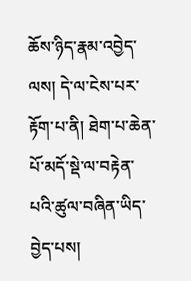ཆོས་ཉིད་རྣམ་འབྱེད་ལས། དེ་ལ་ངེས་པར་རྟོག་པ་ནི། ཐེག་པ་ཆེན་པོ་མདོ་སྡེ་ལ་བརྟེན་པའི་ཚུལ་བཞིན་ཡིད་བྱེད་པས།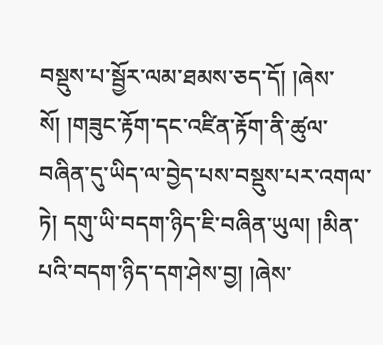བསྡུས་པ་སྦྱོར་ལམ་ཐམས་ཅད་དོ། །ཞེས་སོ། །གཟུང་རྟོག་དང་འཛིན་རྟོག་ནི་ཚུལ་བཞིན་དུ་ཡིད་ལ་བྱེད་པས་བསྡུས་པར་འགལ་ཏེ། དགུ་ཡི་བདག་ཉིད་ཇི་བཞིན་ཡུལ། །མིན་པའི་བདག་ཉིད་དག་ཤེས་བྱ། །ཞེས་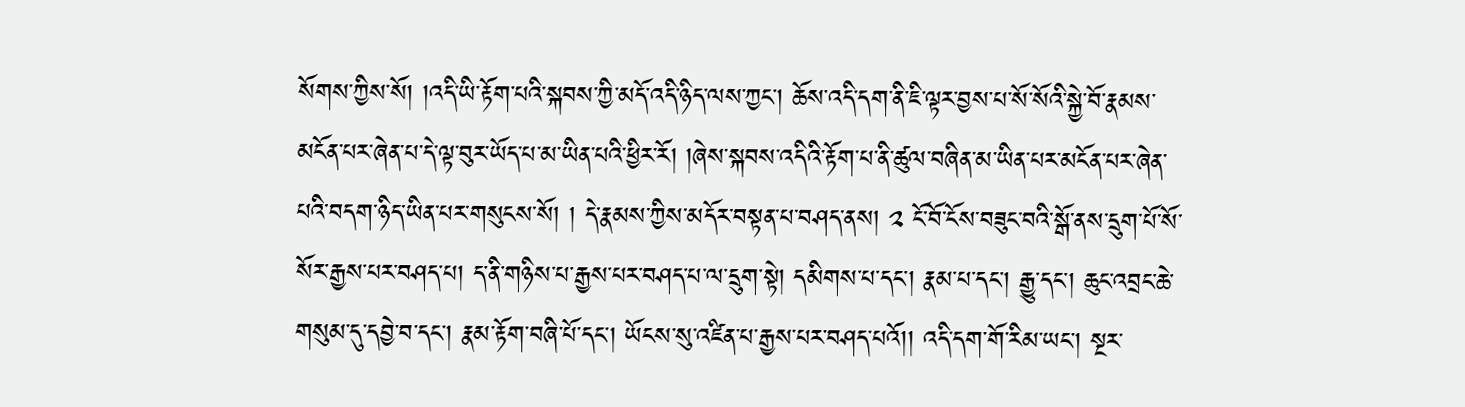སོགས་ཀྱིས་སོ། །འདི་ཡི་རྟོག་པའི་སྐབས་ཀྱི་མདོ་འདི་ཉིད་ལས་ཀྱང་། ཆོས་འདི་དག་ནི་ཇི་ལྟར་བྱས་པ་སོ་སོའི་སྐྱེ་བོ་རྣམས་མངོན་པར་ཞེན་པ་དེ་ལྟ་བུར་ཡོད་པ་མ་ཡིན་པའི་ཕྱིར་རོ། །ཞེས་སྐབས་འདིའི་རྟོག་པ་ནི་ཚུལ་བཞིན་མ་ཡིན་པར་མངོན་པར་ཞེན་པའི་བདག་ཉིད་ཡིན་པར་གསུངས་སོ། ། དེ་རྣམས་ཀྱིས་མདོར་བསྟན་པ་བཤད་ནས། ༢ ངོ་བོ་ངོས་བཟུང་བའི་སྒོ་ནས་དྲུག་པོ་སོ་སོར་རྒྱས་པར་བཤད་པ། ད་ནི་གཉིས་པ་རྒྱས་པར་བཤད་པ་ལ་དྲུག་སྟེ། དམིགས་པ་དང་། རྣམ་པ་དང་། རྒྱུ་དང་། ཆུང་འབྲང་ཆེ་གསུམ་དུ་དབྱེ་བ་དང་། རྣམ་རྟོག་བཞི་པོ་དང་། ཡོངས་སུ་འཛིན་པ་རྒྱས་པར་བཤད་པའོ།། འདི་དག་གོ་རིམ་ཡང་། སྔར་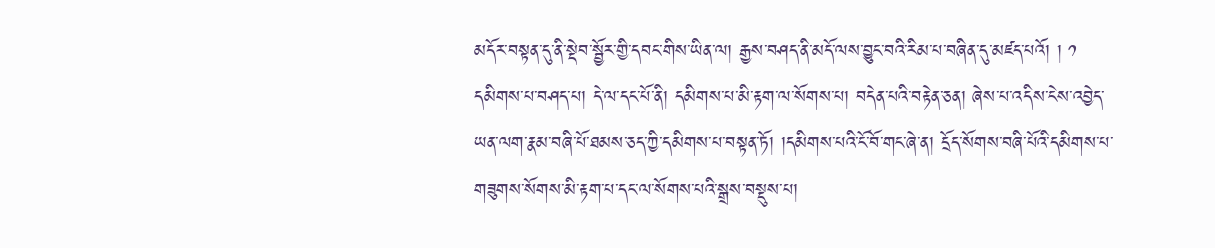མདོར་བསྟན་དུ་ནི་སྡེབ་སྦྱོར་གྱི་དབང་གིས་ཡིན་ལ། རྒྱས་བཤད་ནི་མདོ་ལས་བྱུང་བའི་རིམ་པ་བཞིན་དུ་མཛད་པའོ། ། ༡ དམིགས་པ་བཤད་པ། དེ་ལ་དང་པོ་ནི། དམིགས་པ་མི་རྟག་ལ་སོགས་པ། བདེན་པའི་བརྟེན་ཅན། ཞེས་པ་འདིས་ངེས་འབྱེད་ཡན་ལག་རྣམ་བཞི་པོ་ཐམས་ཅད་ཀྱི་དམིགས་པ་བསྟན་ཏོ། །དམིགས་པའི་ངོ་བོ་གང་ཞེ་ན། དྲོད་སོགས་བཞི་པོའི་དམིགས་པ་གཟུགས་སོགས་མི་རྟག་པ་དང་ལ་སོགས་པའི་སྒྲས་བསྡུས་པ།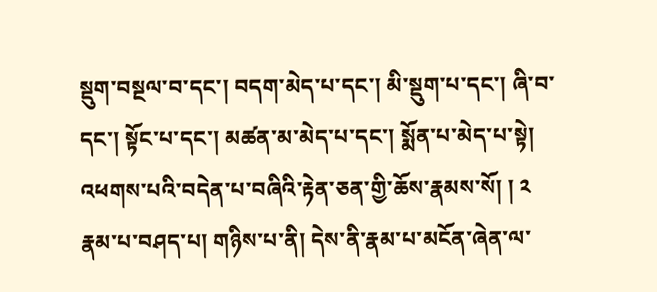སྡུག་བསྔལ་བ་དང་། བདག་མེད་པ་དང་། མི་སྡུག་པ་དང་། ཞི་བ་དང་། སྟོང་པ་དང་། མཚན་མ་མེད་པ་དང་། སྨོན་པ་མེད་པ་སྟེ། འཕགས་པའི་བདེན་པ་བཞིའི་རྟེན་ཅན་གྱི་ཆོས་རྣམས་སོ། ། ༢ རྣམ་པ་བཤད་པ། གཉིས་པ་ནི། དེས་ནི་རྣམ་པ་མངོན་ཞེན་ལ་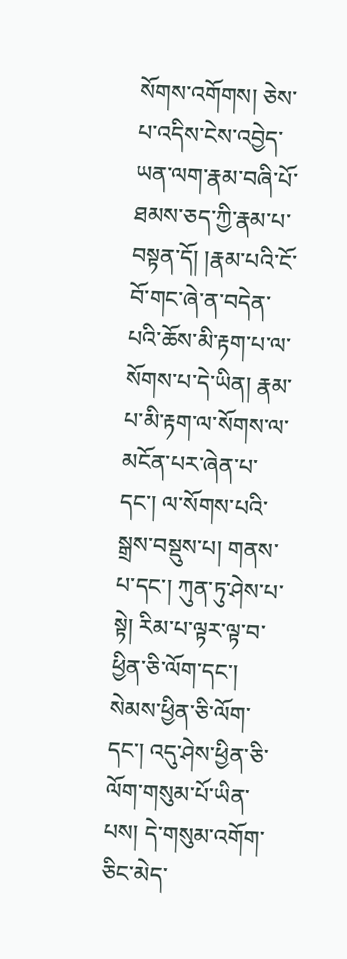སོགས་འགོགས། ཅེས་པ་འདིས་ངེས་འབྱེད་ཡན་ལག་རྣམ་བཞི་པོ་ཐམས་ཅད་ཀྱི་རྣམ་པ་བསྟན་དོ། །རྣམ་པའི་ངོ་བོ་གང་ཞེ་ན་བདེན་པའི་ཆོས་མི་རྟག་པ་ལ་སོགས་པ་དེ་ཡིན། རྣམ་པ་མི་རྟག་ལ་སོགས་ལ་མངོན་པར་ཞེན་པ་དང་། ལ་སོགས་པའི་སྒྲས་བསྡུས་པ། གནས་པ་དང་། ཀུན་ཏུ་ཤེས་པ་སྟེ། རིམ་པ་ལྟར་ལྟ་བ་ཕྱིན་ཅི་ལོག་དང་། སེམས་ཕྱིན་ཅི་ལོག་དང་། འདུ་ཤེས་ཕྱིན་ཅི་ལོག་གསུམ་པོ་ཡིན་པས། དེ་གསུམ་འགོག་ཅིང་མེད་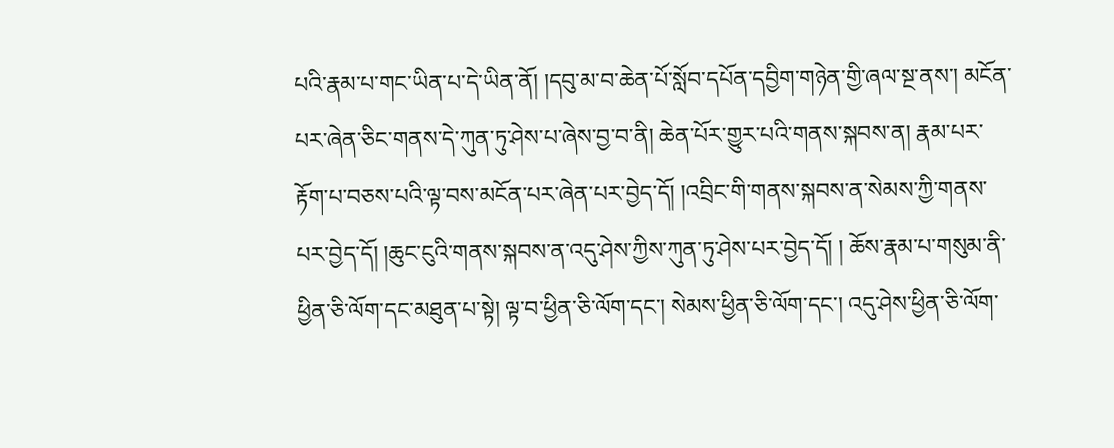པའི་རྣམ་པ་གང་ཡིན་པ་དེ་ཡིན་ནོ། །དབུ་མ་བ་ཆེན་པོ་སློབ་དཔོན་དབྱིག་གཉེན་གྱི་ཞལ་སྔ་ནས་། མངོན་པར་ཞེན་ཅིང་གནས་དེ་ཀུན་ཏུ་ཤེས་པ་ཞེས་བྱ་བ་ནི། ཆེན་པོར་གྱུར་པའི་གནས་སྐབས་ན། རྣམ་པར་རྟོག་པ་བཅས་པའི་ལྟ་བས་མངོན་པར་ཞེན་པར་བྱེད་དོ། །འབྲིང་གི་གནས་སྐབས་ན་སེམས་ཀྱི་གནས་པར་བྱེད་དོ། །ཆུང་ངུའི་གནས་སྐབས་ན་འདུ་ཤེས་ཀྱིས་ཀུན་ཏུ་ཤེས་པར་བྱེད་དོ། ། ཆོས་རྣམ་པ་གསུམ་ནི་ཕྱིན་ཅི་ལོག་དང་མཐུན་པ་སྟེ། ལྟ་བ་ཕྱིན་ཅི་ལོག་དང་། སེམས་ཕྱིན་ཅི་ལོག་དང་། འདུ་ཤེས་ཕྱིན་ཅི་ལོག་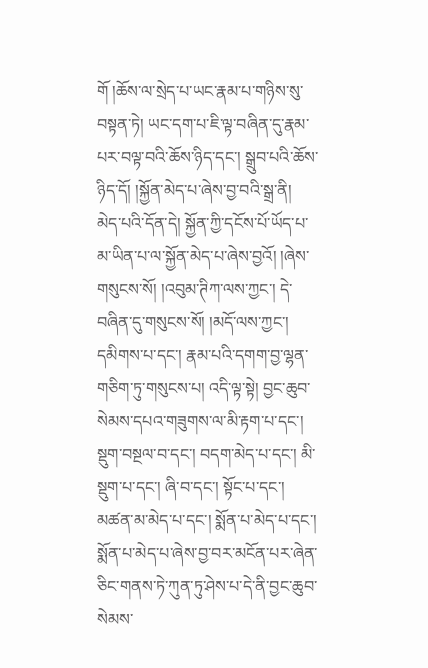གོ །ཆོས་ལ་སྲེད་པ་ཡང་རྣམ་པ་གཉིས་སུ་བསྟན་ཏེ། ཡང་དག་པ་ཇི་ལྟ་བཞིན་དུ་རྣམ་པར་བལྟ་བའི་ཆོས་ཉིད་དང་། སྒྲུབ་པའི་ཆོས་ཉིད་དོ། །སྐྱོན་མེད་པ་ཞེས་བྱ་བའི་སྒྲ་ནི། མེད་པའི་དོན་དེ། སྐྱོན་ཀྱི་དངོས་པོ་ཡོད་པ་མ་ཡིན་པ་ལ་སྐྱོན་མེད་པ་ཞེས་བྱའོ། །ཞེས་གསུངས་སོ། །འབུམ་ཊིཀ་ལས་ཀྱང་། དེ་བཞིན་དུ་གསུངས་སོ། །མདོ་ལས་ཀྱང་། དམིགས་པ་དང་། རྣམ་པའི་དགག་བྱ་ལྷན་གཅིག་ཏུ་གསུངས་པ། འདི་ལྟ་སྟེ། བྱང་ཆུབ་སེམས་དཔའ་གཟུགས་ལ་མི་རྟག་པ་དང་། སྡུག་བསྔལ་བ་དང་། བདག་མེད་པ་དང་། མི་སྡུག་པ་དང་། ཞི་བ་དང་། སྟོང་པ་དང་། མཚན་མ་མེད་པ་དང་། སྨོན་པ་མེད་པ་དང་། སྨོན་པ་མེད་པ་ཞེས་བྱ་བར་མངོན་པར་ཞེན་ཅིང་གནས་ཏེ་ཀུན་ཏུ་ཤེས་པ་དེ་ནི་བྱང་ཆུབ་སེམས་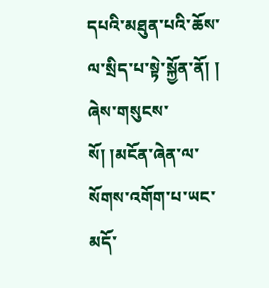དཔའི་མཐུན་པའི་ཆོས་ལ་སྲིད་པ་སྟེ་སྐྱོན་ནོ། ། ཞེས་གསུངས་སོ། །མངོན་ཞེན་ལ་སོགས་འགོག་པ་ཡང་མདོ་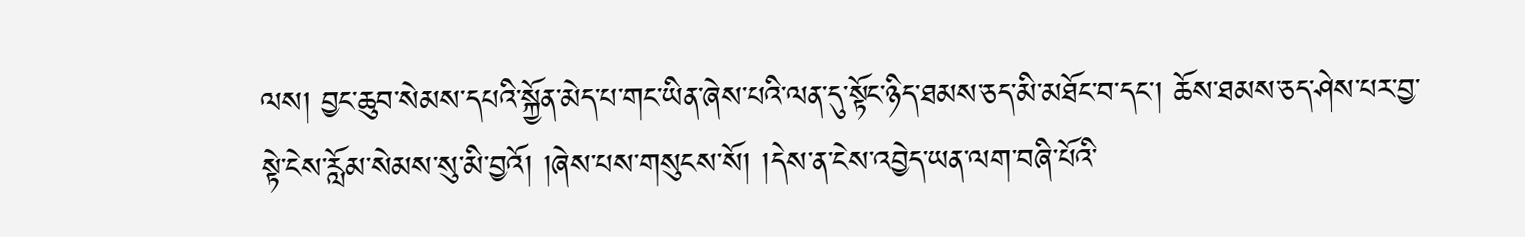ལས། བྱང་ཆུབ་སེམས་དཔའི་སྐྱོན་མེད་པ་གང་ཡིན་ཞེས་པའི་ལན་དུ་སྟོང་ཉིད་ཐམས་ཅད་མི་མཐོང་བ་དང་། ཆོས་ཐམས་ཅད་ཤེས་པར་བྱ་སྟེ་ངེས་རློམ་སེམས་སུ་མི་བྱའོ། །ཞེས་པས་གསུངས་སོ། །དེས་ན་ངེས་འབྱེད་ཡན་ལག་བཞི་པོའི་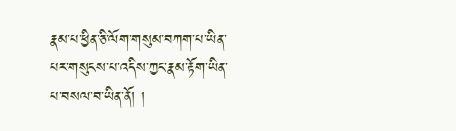རྣམ་པ་ཕྱིན་ཅི་ལོག་གསུམ་བཀག་པ་ཡིན་པར་གསུངས་པ་འདིས་ཀྱང་རྣམ་རྟོག་ཡིན་པ་བསལ་བ་ཡིན་ནོ། །